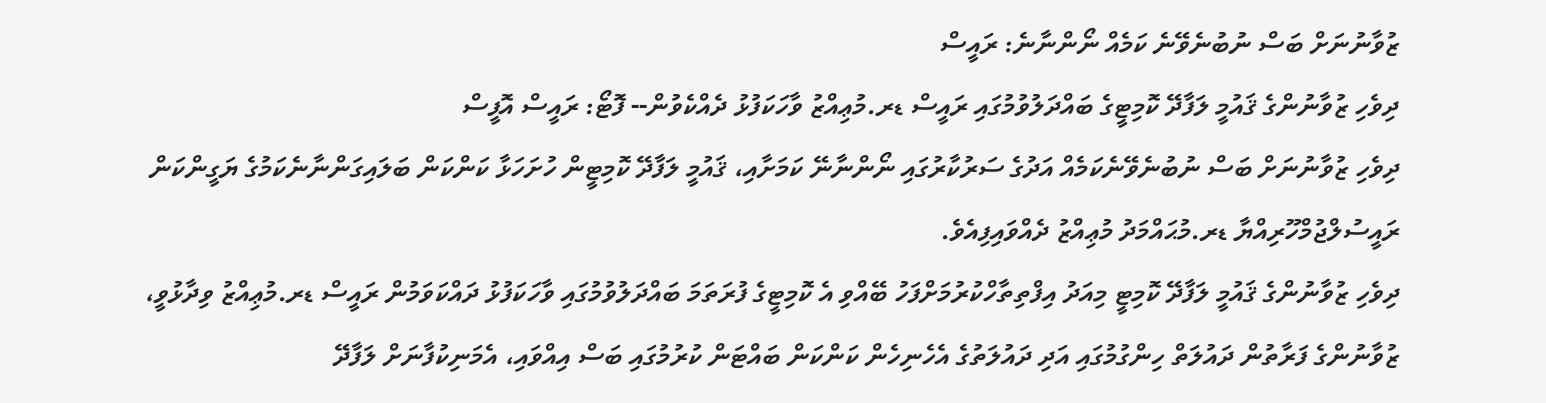ޒުވާނުނަށް ބަސް ނުބުނެވޭނެ ކަމެއް ނޯންނާނެ: ރައީސް
ދިވެހި ޒުވާނުންގެ ޤައުމީ ލަފާދޭ ކޮމިޓީގެ ބައްދަލުވުމުގައި ރައީސް ޑރ.މުޢިއްޒު ވާހަކަފުޅު ދެއްކެވުން-- ފޮޓޯ: ރައީސް އޮފީސް
ދިވެހި ޒުވާނުނަށް ބަސް ނުބުނެވޭނެކަމެއް އަދުގެ ސަރުކާރުގައި ނޯންނާނޭ ކަމަށާއި، ޤައުމީ ލަފާދޭ ކޮމިޓީން ހުށަހަޅާ ކަންކަން ބަލައިގަންނާނެކަމުގެ ޔަގީންކަން ރައީސުލްޖުމްހޫރިއްޔާ ޑރ.މުޙައްމަދު މުޢިއްޒު ދެއްވައިފިއެވެ.
ދިވެހި ޒުވާނުންގެ ޤައުމީ ލަފާދޭ ކޮމިޓީ މިއަދު އިފްތިތާހްކުރުމަށްފަހު ބޭއްވި އެ ކޮމިޓީގެ ފުރަތަމަ ބައްދަލުވުމުގައި ވާހަކަފުޅު ދައްކަވަމުން ރައީސް ޑރ.މުޢިއްޒު ވިދާޅުވީ، ޒުވާނުންގެ ފަރާތުން ދައުލަތް ހިންގުމުގައި އަދި ދައުލަތުގެ އެހެނިހެން ކަންކަން ބައްޓަން ކުރުމުގައި ބަސް އިއްވައި، އެމަނިކުފާނަށް ލަފާދޭ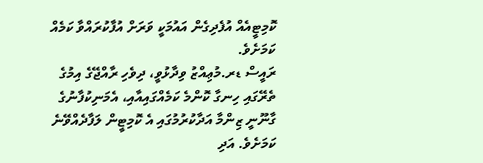ކޮމިޓީއެއް އުފެދިގެން އައުމަކީ ވަރަށް އުފާކުރައްވާ ކަމެއް ކަމަށެވެ.
ރައީސް ޑރ.މުޢިއްޒު ވިދާޅުވީ، ދިވެހި ރާއްޖޭގެ އިމުގެ ތެރޭގައި ހިނގާ ކޮންމެ ކަމެއްގައިއާއި، އެމަނިކުފާނުގެ ގާނޫނީ ޒިންމާ އަދާކުރުމުގައި އެ ކޮމިޓީން ލަފާދެއްވޭނެ ކަމަށެވެ. އަދި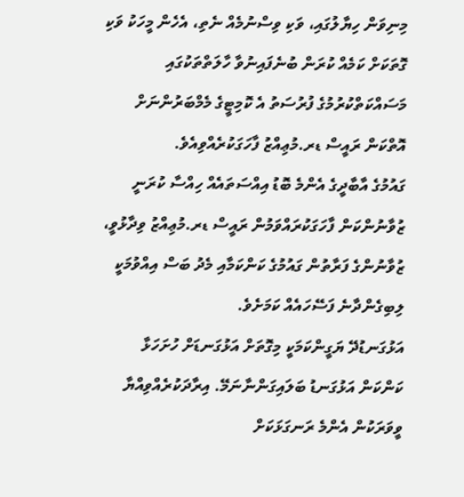މިނިވަން ހިޔާލުގައި، ވަކި ވިސްނުމެއް ނެތި، އެހެން މީހަކު ވަކި ގޮތަކަށް ކަމެއް ކުރަން ބުނެފައިނުވާ ހާލަތްތަކުގައި މަސައްކަތްކުރުމުގެ ފުރުސަތު އެ ކޮމިޓީގެ މެމްބަރުންނަށް އޮތްކަން ރައީސް ޑރ.މުޢިއްޒު ފާހަގަކުރެއްވިއެވެ.
ގައުމުގެ އާބާދީގެ އެންމެ ބޮޑު އިއްސަތައެއް ހިއްސާ ކުރަނީ ޒުވާނުންކަން ފާހަގަކުރައްވަމުން ރައީސް ޑރ.މުޢިއްޒު ވިދާޅުވީ، ޒުވާނުންގެ ފަރާތުން ގައުމުގެ ކަންކަމާއި މެދު ބަސް އިއްވުމަކީ ލިބިގެންދާނެ ފަސޭހައެއް ކަމަށެވެ.
އަޅުގަނޑުދޭ ޔަގީންކަމަކީ މިގޮތަށް އަޅުގަނޑަށް ހުށަހަޅާ ކަންކަން އަޅުގަނޑު ބަލައިގަންނާނަމޭ. އިރާދަކުރެއްވިއްޔާ ވީވަރަކުން އެންމެ ރަނގަޅަކަށް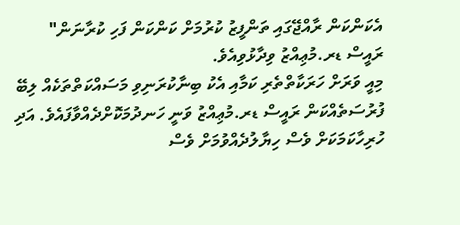އެކަންކަން ރާއްޖޭގައި ތަންފީޒު ކުރުމަށް ކަންކަން ފަހި ކުރާނަން"
ރައީސް ޑރ.މުޢިއްޒު ވިދާޅުވިއެވެ.
މިއީ ވަރަށް ހަރަކާތްތެރި ކަމާއި އެކު ބިނާކުރަނިވި މަސައްކަތްތަކެއް ލިބޭ ފުރުސަތެއްކަން ރައީސް ޑރ.މުޢިއްޒު ވަނީ ހަނދުމަކޮށްދެއްވާފައެވެ. އަދި ހުރިހާކަމަކަށް ވެސް ހިޔާލުދެއްވުމަށް ވެސް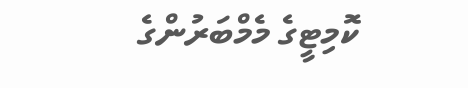ކޮމިޓީގެ މެމްބަރުންގެ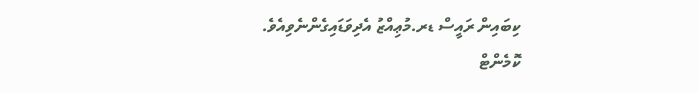ކިބައިން ރައީސް ޑރ.މުޢިއްޒު އެދިވަޑައިގެންނެވިއެވެ.
ކޮމެންޓް